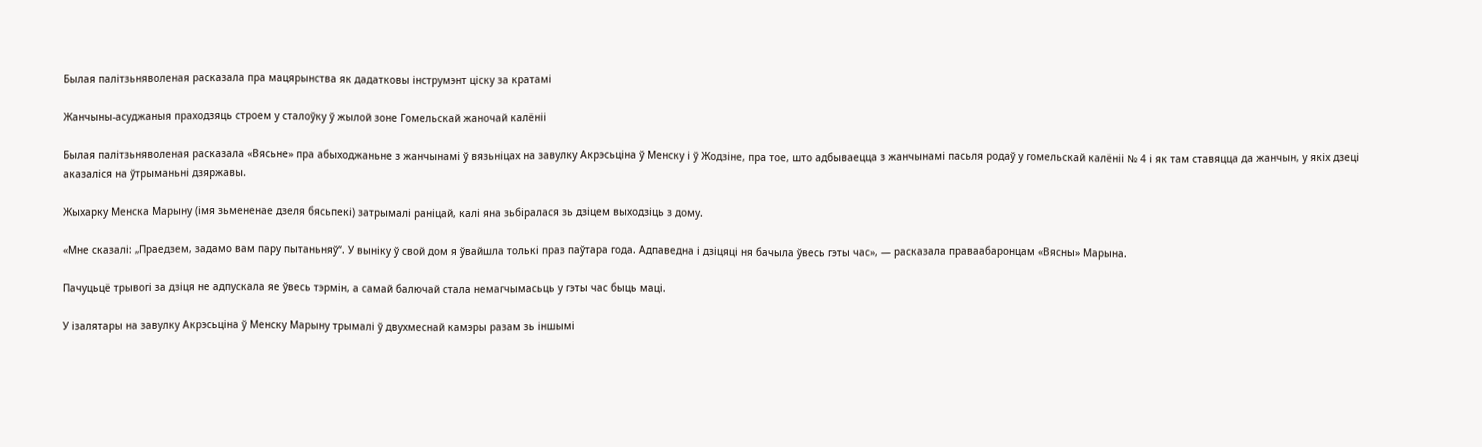Былая палітзьняволеная расказала пра мацярынства як дадатковы інструмэнт ціску за кратамі

Жанчыны-асуджаныя праходзяць строем у сталоўку ў жылой зоне Гомельскай жаночай калёніі

Былая палітзьняволеная расказала «Вясьне» пра абыходжаньне з жанчынамі ў вязьніцах на завулку Акрэсьціна ў Менску і ў Жодзіне, пра тое, што адбываецца з жанчынамі пасьля родаў у гомельскай калёніі № 4 і як там ставяцца да жанчын, у якіх дзеці аказаліся на ўтрыманьні дзяржавы.

Жыхарку Менска Марыну (імя зьмененае дзеля бясьпекі) затрымалі раніцай, калі яна зьбіралася зь дзіцем выходзіць з дому.

«Мне сказалі: „Праедзем, задамо вам пару пытаньняў“. У выніку ў свой дом я ўвайшла толькі праз паўтара года. Адпаведна і дзіцяці ня бачыла ўвесь гэты час», — расказала праваабаронцам «Вясны» Марына.

Пачуцьцё трывогі за дзіця не адпускала яе ўвесь тэрмін, а самай балючай стала немагчымасьць у гэты час быць маці.

У ізалятары на завулку Акрэсьціна ў Менску Марыну трымалі ў двухмеснай камэры разам зь іншымі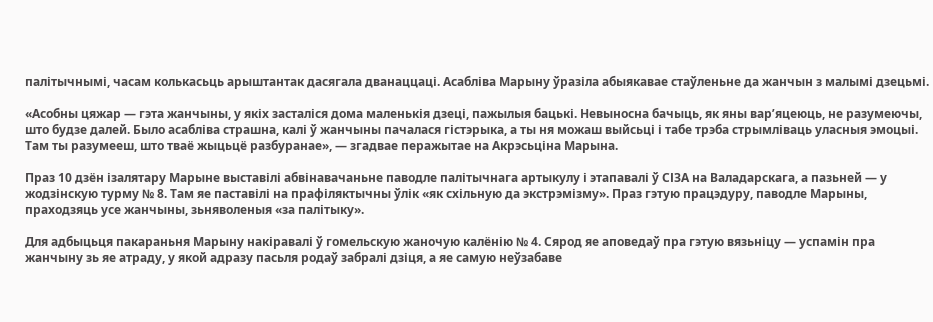палітычнымі, часам колькасьць арыштантак дасягала дванаццаці. Асабліва Марыну ўразіла абыякавае стаўленьне да жанчын з малымі дзецьмі.

«Асобны цяжар — гэта жанчыны, у якіх засталіся дома маленькія дзеці, пажылыя бацькі. Невыносна бачыць, як яны вар’яцеюць, не разумеючы, што будзе далей. Было асабліва страшна, калі ў жанчыны пачалася гістэрыка, а ты ня можаш выйсьці і табе трэба стрымліваць уласныя эмоцыі. Там ты разумееш, што тваё жыцьцё разбуранае», — згадвае перажытае на Акрэсьціна Марына.

Праз 10 дзён ізалятару Марыне выставілі абвінавачаньне паводле палітычнага артыкулу і этапавалі ў СІЗА на Валадарскага, а пазьней — у жодзінскую турму № 8. Там яе паставілі на прафіляктычны ўлік «як схільную да экстрэмізму». Праз гэтую працэдуру, паводле Марыны, праходзяць усе жанчыны, зьняволеныя «за палітыку».

Для адбыцьця пакараньня Марыну накіравалі ў гомельскую жаночую калёнію № 4. Сярод яе аповедаў пра гэтую вязьніцу — успамін пра жанчыну зь яе атраду, у якой адразу пасьля родаў забралі дзіця, а яе самую неўзабаве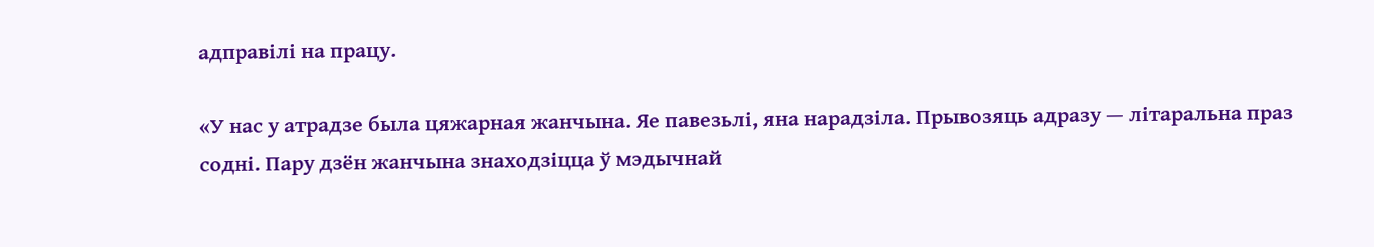адправілі на працу.

«У нас у атрадзе была цяжарная жанчына. Яе павезьлі, яна нарадзіла. Прывозяць адразу — літаральна праз содні. Пару дзён жанчына знаходзіцца ў мэдычнай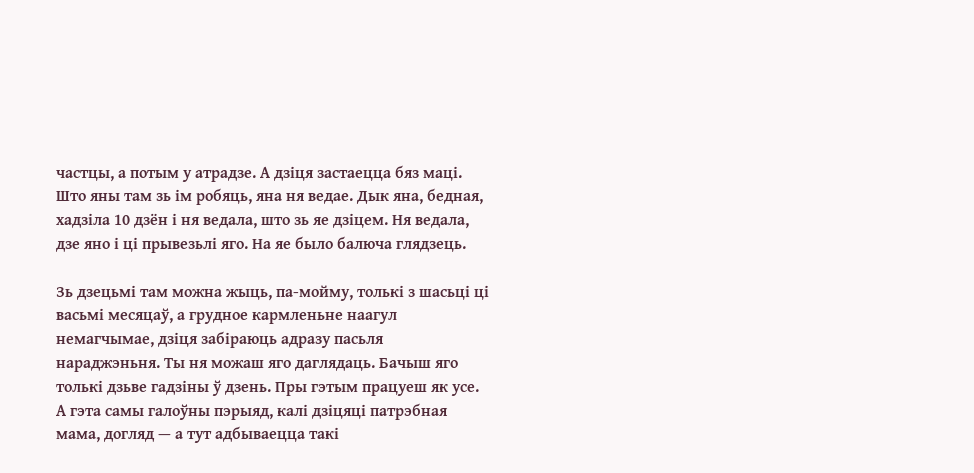частцы, а потым у атрадзе. А дзіця застаецца бяз маці. Што яны там зь ім робяць, яна ня ведае. Дык яна, бедная, хадзіла 10 дзён і ня ведала, што зь яе дзіцем. Ня ведала, дзе яно і ці прывезьлі яго. На яе было балюча глядзець.

Зь дзецьмі там можна жыць, па-мойму, толькі з шасьці ці васьмі месяцаў, а грудное кармленьне наагул немагчымае, дзіця забіраюць адразу пасьля нараджэньня. Ты ня можаш яго даглядаць. Бачыш яго толькі дзьве гадзіны ў дзень. Пры гэтым працуеш як усе. А гэта самы галоўны пэрыяд, калі дзіцяці патрэбная мама, догляд — а тут адбываецца такі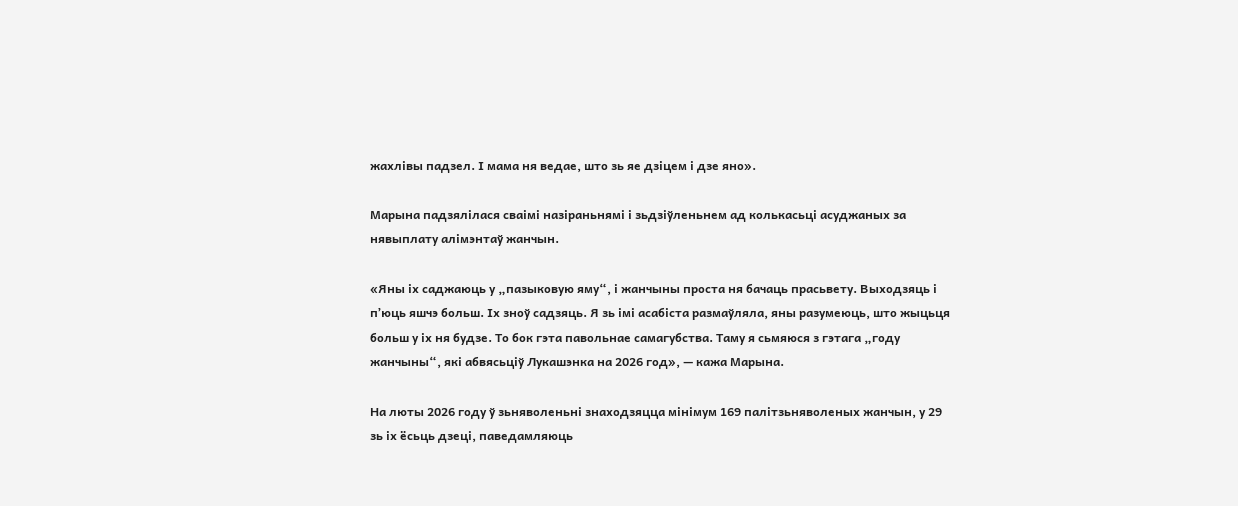жахлівы падзел. І мама ня ведае, што зь яе дзіцем і дзе яно».

Марына падзялілася сваімі назіраньнямі і зьдзіўленьнем ад колькасьці асуджаных за нявыплату алімэнтаў жанчын.

«Яны іх саджаюць у „пазыковую яму“, і жанчыны проста ня бачаць прасьвету. Выходзяць і пʼюць яшчэ больш. Іх зноў садзяць. Я зь імі асабіста размаўляла, яны разумеюць, што жыцьця больш у іх ня будзе. То бок гэта павольнае самагубства. Таму я сьмяюся з гэтага „году жанчыны“, які абвясьціў Лукашэнка на 2026 год», — кажа Марына.

На люты 2026 году ў зьняволеньні знаходзяцца мінімум 169 палітзьняволеных жанчын, у 29 зь іх ёсьць дзеці, паведамляюць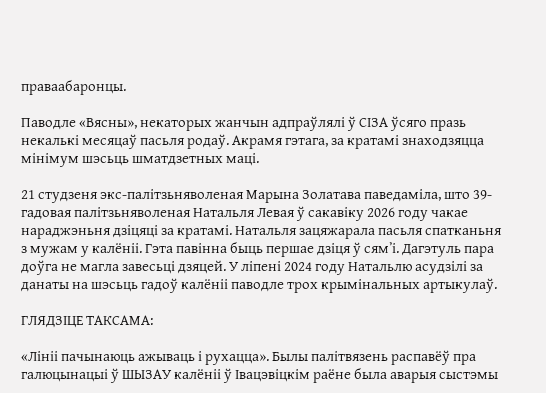праваабаронцы.

Паводле «Вясны», некаторых жанчын адпраўлялі ў СІЗА ўсяго празь некалькі месяцаў пасьля родаў. Акрамя гэтага, за кратамі знаходзяцца мінімум шэсьць шматдзетных маці.

21 студзеня экс-палітзьняволеная Марына Золатава паведаміла, што 39-гадовая палітзьняволеная Натальля Левая ў сакавіку 2026 году чакае нараджэньня дзіцяці за кратамі. Натальля зацяжарала пасьля спатканьня з мужам у калёніі. Гэта павінна быць першае дзіця ў сямʼі. Дагэтуль пара доўга не магла завесьці дзяцей. У ліпені 2024 году Натальлю асудзілі за данаты на шэсьць гадоў калёніі паводле трох крымінальных артыкулаў.

ГЛЯДЗІЦЕ ТАКСАМА:

«Лініі пачынаюць ажываць і рухацца». Былы палітвязень распавёў пра галюцынацыі ў ШЫЗАУ калёніі ў Івацэвіцкім раёне была аварыя сыстэмы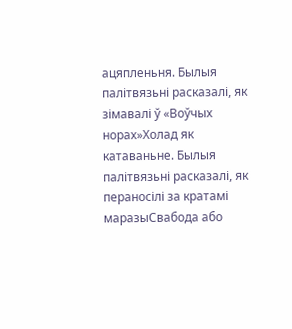ацяпленьня. Былыя палітвязьні расказалі, як зімавалі ў «Воўчых норах»Холад як катаваньне. Былыя палітвязьні расказалі, як пераносілі за кратамі маразыСвабода або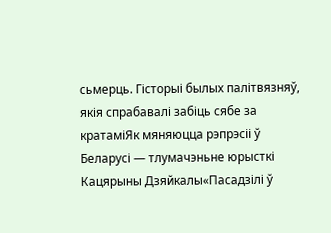сьмерць. Гісторыі былых палітвязняў, якія спрабавалі забіць сябе за кратаміЯк мяняюцца рэпрэсіі ў Беларусі — тлумачэньне юрысткі Кацярыны Дзяйкалы«Пасадзілі ў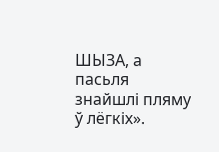ШЫЗА, а пасьля знайшлі пляму ў лёгкіх».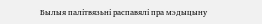Былыя палітвязьні распавялі пра мэдыцыну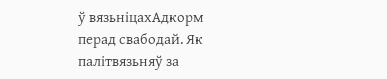ў вязьніцахАдкорм перад свабодай. Як палітвязьняў за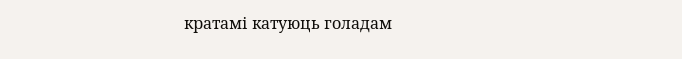кратамі катуюць голадам